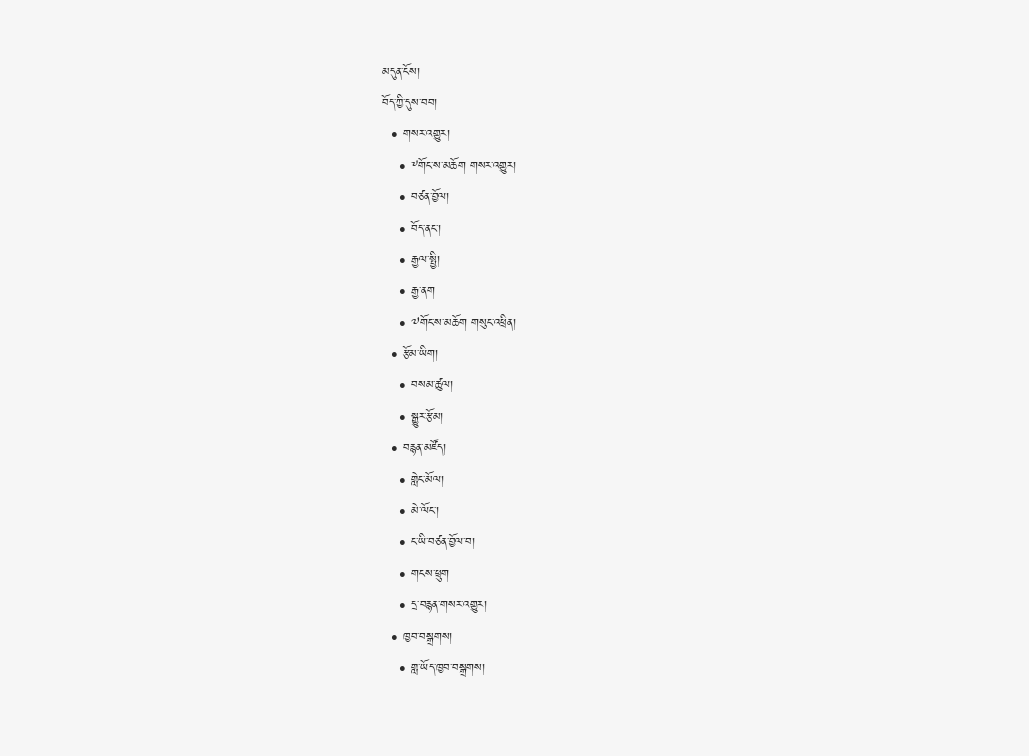མདུན་ངོས།
བོད་ཀྱི་དུས་བབ།
  • གསར་འགྱུར།
    • ༸གོང་ས་མཆོག གསར་འགྱུར།
    • བཙན་བྱོལ།
    • བོད་ནང་།
    • རྒྱལ་སྤྱི།
    • རྒྱ་ནག
    • ༧གོང་ས་མཆོག གསུང་འཕྲིན།
  • རྩོམ་ཡིག།
    • བསམ་ཚུལ།
    • སྒྱུར་རྩོམ།
  • བརྙན་མཛོད།
    • གླེང་མོལ།
    • མེ་ལོང་།
    • ང་ཡི་བཙན་བྱོལ་བ།
    • གངས་ཕྲུག
    • དྲ་བརྙན་གསར་འགྱུར།
  • ཁྱབ་བསྒྲགས།
    • གླ་ཡོད་ཁྱབ་བསྒྲགས།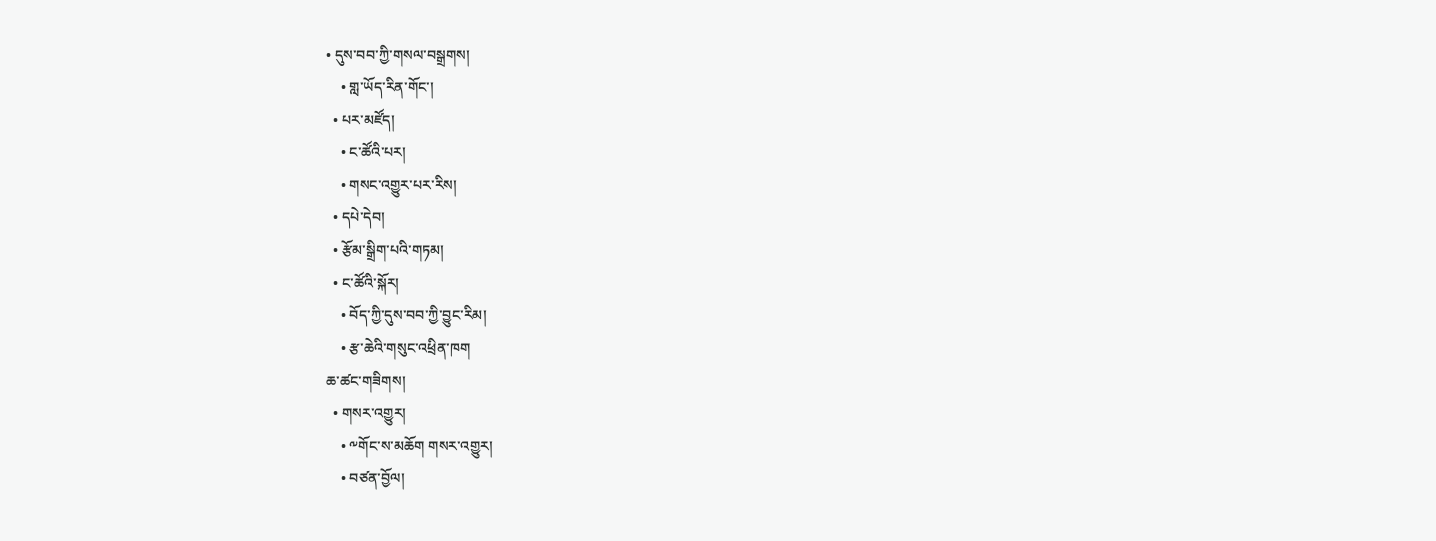• དུས་བབ་ཀྱི་གསལ་བསྒྲགས།
    • གླ་ཡོད་རིན་གོང་།
  • པར་མཛོད།
    • ང་ཚོའི་པར།
    • གསང་འགྱུར་པར་རིས།
  • དཔེ་དེབ།
  • རྩོམ་སྒྲིག་པའི་གཏམ།
  • ང་ཚོའི་སྐོར།
    • བོད་ཀྱི་དུས་བབ་ཀྱི་བྱུང་རིམ།
    • རྩ་ཆེའི་གསུང་འཕྲིན་ཁག
ཆ་ཚང་གཟིགས།
  • གསར་འགྱུར།
    • ༸གོང་ས་མཆོག གསར་འགྱུར།
    • བཙན་བྱོལ།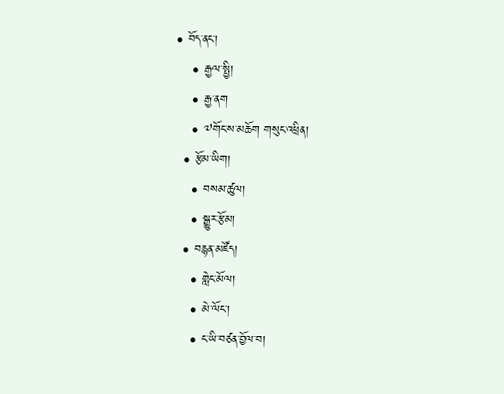• བོད་ནང་།
    • རྒྱལ་སྤྱི།
    • རྒྱ་ནག
    • ༧གོང་ས་མཆོག གསུང་འཕྲིན།
  • རྩོམ་ཡིག།
    • བསམ་ཚུལ།
    • སྒྱུར་རྩོམ།
  • བརྙན་མཛོད།
    • གླེང་མོལ།
    • མེ་ལོང་།
    • ང་ཡི་བཙན་བྱོལ་བ།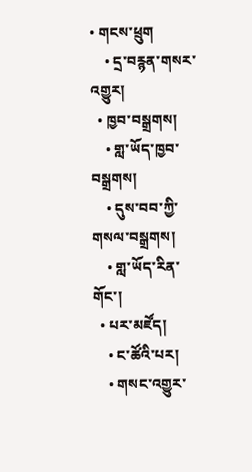• གངས་ཕྲུག
    • དྲ་བརྙན་གསར་འགྱུར།
  • ཁྱབ་བསྒྲགས།
    • གླ་ཡོད་ཁྱབ་བསྒྲགས།
    • དུས་བབ་ཀྱི་གསལ་བསྒྲགས།
    • གླ་ཡོད་རིན་གོང་།
  • པར་མཛོད།
    • ང་ཚོའི་པར།
    • གསང་འགྱུར་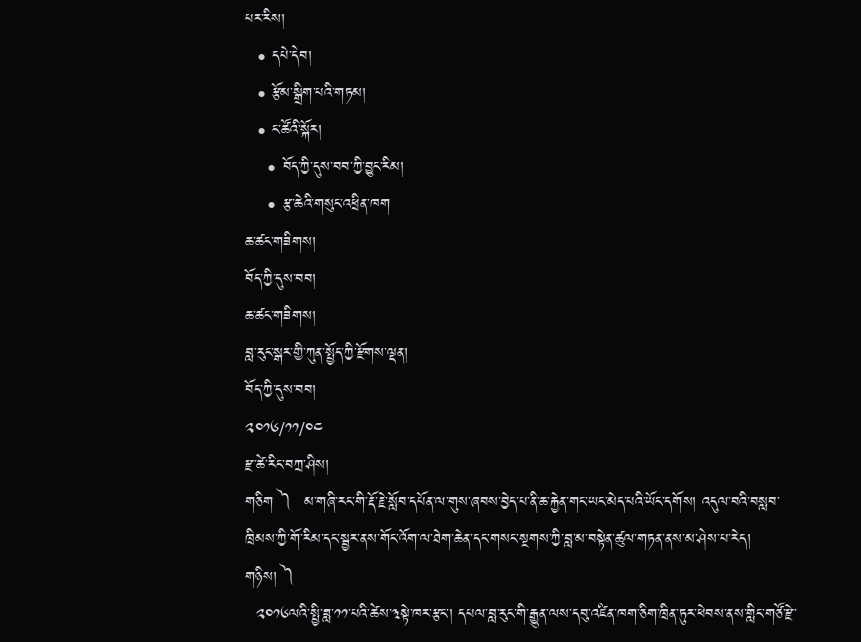པར་རིས།
  • དཔེ་དེབ།
  • རྩོམ་སྒྲིག་པའི་གཏམ།
  • ང་ཚོའི་སྐོར།
    • བོད་ཀྱི་དུས་བབ་ཀྱི་བྱུང་རིམ།
    • རྩ་ཆེའི་གསུང་འཕྲིན་ཁག
ཆ་ཚང་གཟིགས།
བོད་ཀྱི་དུས་བབ།
ཆ་ཚང་གཟིགས།
བླ་རུང་སྒར་གྱི་ཀུན་སྤྱོད་ཀྱི་རྫོགས་ལྡན།
བོད་ཀྱི་དུས་བབ།
༢༠༡༦/༡༡/༠༤
རྫ་ཚེ་རིང་བཀྲ་ཤིས།
གཅིག ༽  མ་གཞི་རང་གི་རྡོ་རྗེ་སློབ་དཔོན་ལ་གུས་ཞབས་བྱེད་པ་ནི་ཆ་རྐྱེན་གང་ཡང་མེད་པའི་ཡོང་དགོས། འདུལ་བའི་བསླབ་ཁྲིམས་ཀྱི་གོ་རིམ་དང་སྦྱར་ནས་གོང་འོག་ལ་ཐེག་ཆེན་དང་གསང་སྔགས་ཀྱི་བླ་མ་བསྟེན་ཚུལ་གཏན་ནས་མ་ཤེས་པ་རེད།
གཉིས། ༽
  ༢༠༡༦ལའི་སྤྱི་ཟླ་༡༡་པའི་ཚེས་༣སྟེ་ཁར་རྩང་། དཔལ་བླ་རུང་གི་རྒྱུན་ལས་དབུ་འཛིན་ཁག་ཅིག་ཁྲིན་ཏུར་ཕེབས་ནས་གླིང་གཙོ་རྫེ་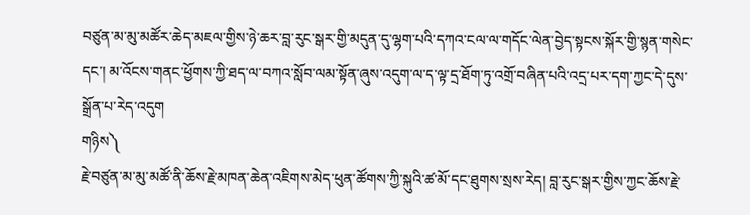བཙུན་མ་མུ་མཚོར་ཆེད་མཇལ་གྱིས་ཉེ་ཆར་བླ་རུང་སྒར་གྱི་མདུན་དུ་ལྷག་པའི་དཀའ་ངལ་ལ་གདོང་ལེན་བྱེད་སྟངས་སྐོར་གྱི་སྙན་གསེང་དང་། མ་འོངས་གནང་ཕྱོགས་ཀྱི་ཐད་ལ་བཀའ་སློབ་ལམ་སྟོན་ཞུས་འདུག་ལ་ད་ལྟ་དྲ་ཐོག་ཏུ་འགྲོ་བཞིན་པའི་འདྲ་པར་དག་ཀྱང་དེ་དུས་སྒྲོན་པ་རེད་འདུག
གཉིས༽
རྗེ་བཙུན་མ་མུ་མཚོ་ནི་ཆོས་རྗེ་མཁན་ཆེན་འཇིགས་མེད་ཕུན་ཚོགས་ཀྱི་སྐུའི་ཚ་མོ་དང་ཐུགས་སྲས་རེད། བླ་རུང་སྒར་གྱིས་ཀྱང་ཆོས་རྗེ་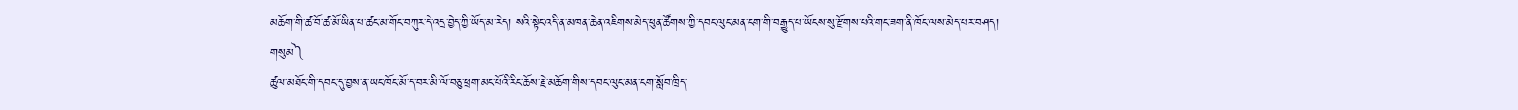མཆོག་གི་ཚ་བོ་ཚ་མོ་ཡིན་པ་ཚང་མ་གོང་བཀུར་དེ་འདྲ་བྱེད་ཀྱི་ཡོད་མ་རེད། སའི་སྟེང་འདི་ན་མཁན་ཆེན་འཇིགས་མེད་ཕུན་ཚོགས་ཀྱི་དབང་ལུང་མན་ངག་གི་བརྒྱུད་པ་ཡོངས་སུ་རྫོགས་པའི་གང་ཟག་ནི་ཁོང་ལས་མེད་པར་བཤད།
གསུམ༽
ཚུལ་མཐོང་གི་དབང་དུ་བྱས་ན་ཡང་ཁོང་མོ་ད་བར་མི་ལོ་བཅུ་ཕྲག་མང་པོའི་རིང་ཆོས་རྗེ་མཆོག་གིས་དབང་ལུང་མན་ངག་སློབ་ཁྲིད་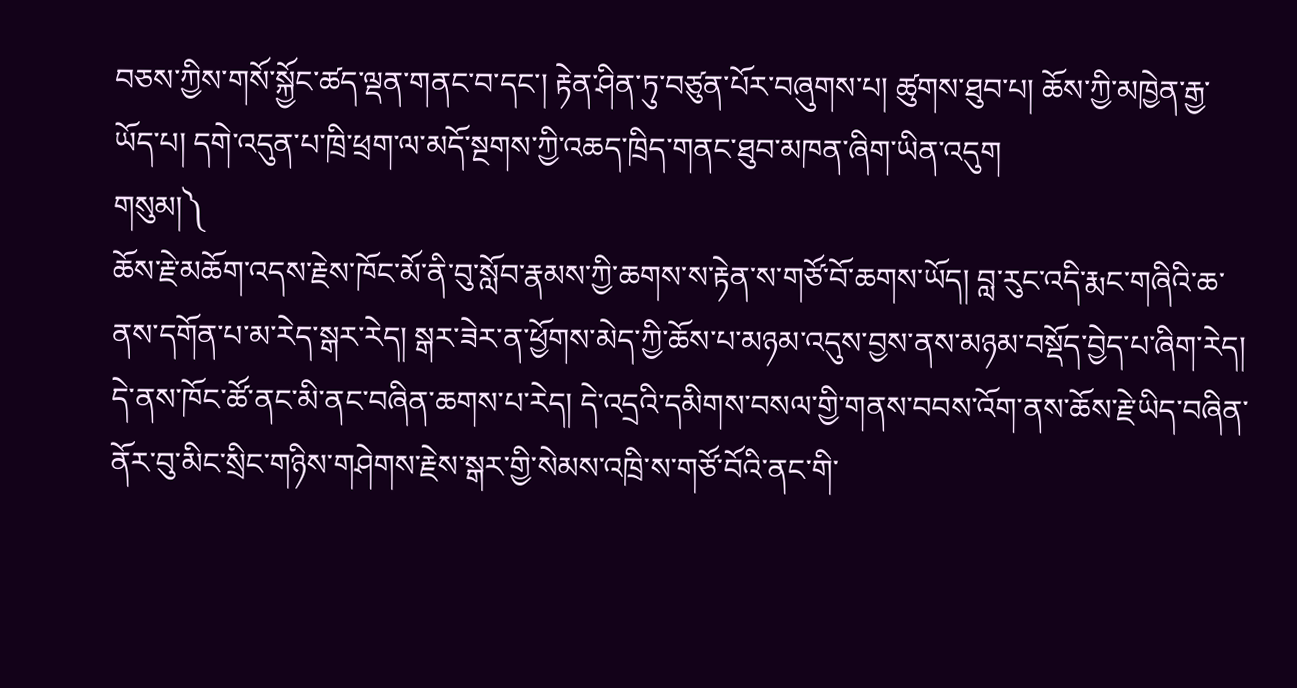བཅས་ཀྱིས་གསོ་སྐྱོང་ཚད་ལྡན་གནང་བ་དང་། རྟེན་ཤིན་ཏུ་བཙུན་པོར་བཞུགས་པ། ཚུགས་ཐུབ་པ། ཆོས་ཀྱི་མཁྱེན་རྒྱ་ཡོད་པ། དགེ་འདུན་པ་ཁྲི་ཕྲག་ལ་མདོ་སྔགས་ཀྱི་འཆད་ཁྲིད་གནང་ཐུབ་མཁན་ཞིག་ཡིན་འདུག
གསུམ།༽
ཆོས་རྗེ་མཆོག་འདས་རྗེས་ཁོང་མོ་ནི་བུ་སློབ་རྣམས་ཀྱི་ཆགས་ས་རྟེན་ས་གཙོ་བོ་ཆགས་ཡོད། བླ་རུང་འདི་རྨང་གཞིའི་ཆ་ནས་དགོན་པ་མ་རེད་སྒར་རེད། སྒར་ཟེར་ན་ཕྱོགས་མེད་ཀྱི་ཆོས་པ་མཉམ་འདུས་བྱས་ནས་མཉམ་བསྡོད་བྱེད་པ་ཞིག་རེད། དེ་ནས་ཁོང་ཚོ་ནང་མི་ནང་བཞིན་ཆགས་པ་རེད། དེ་འདྲའི་དམིགས་བསལ་གྱི་གནས་བབས་འོག་ནས་ཆོས་རྗེ་ཡིད་བཞིན་ནོར་བུ་མིང་སྲིང་གཉིས་གཤེགས་རྗེས་སྒར་གྱི་སེམས་འཁྲི་ས་གཙོ་བོའི་ནང་གི་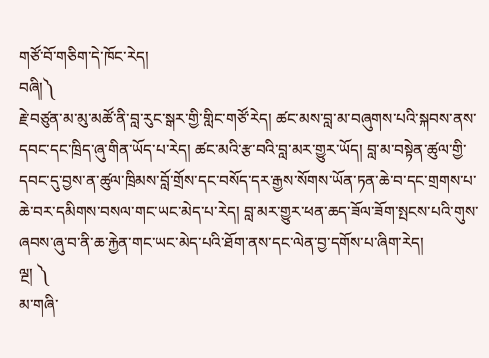གཙོ་བོ་གཅིག་དེ་ཁོང་རེད།
བཞི།༽
རྗེ་བཙུན་མ་མུ་མཚོ་ནི་བླ་རུང་སྒར་གྱི་གླིང་གཙོ་རེད། ཚང་མས་བླ་མ་བཞུགས་པའི་སྐབས་ནས་དབང་དང་ཁྲིད་ཞུ་གིན་ཡོད་པ་རེད། ཚང་མའི་རྩ་བའི་བླ་མར་གྱུར་ཡོད། བླ་མ་བསྟེན་ཚུལ་གྱི་དབང་དུ་བྱས་ན་ཚུལ་ཁྲིམས་བློ་གྲོས་དང་བསོད་དར་རྒྱས་སོགས་ཡོན་ཏན་ཆེ་བ་དང་གྲགས་པ་ཆེ་བར་དམིགས་བསལ་གང་ཡང་མེད་པ་རེད། བླ་མར་གྱུར་ཕན་ཆད་ཟོལ་ཟོག་སྤངས་པའི་གུས་ཞབས་ཞུ་བ་ནི་ཆ་རྐྱེན་གང་ཡང་མེད་པའི་ཐོག་ནས་དང་ལེན་བྱ་དགོས་པ་ཞིག་རེད།
ལྔ། ༽
མ་གཞི་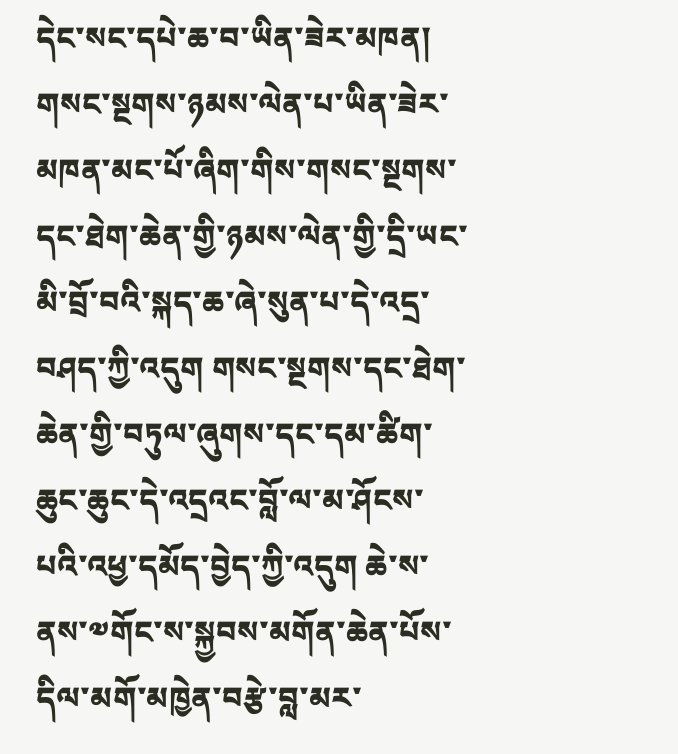དེང་སང་དཔེ་ཆ་བ་ཡིན་ཟེར་མཁན། གསང་སྔགས་ཉམས་ལེན་པ་ཡིན་ཟེར་མཁན་མང་པོ་ཞིག་གིས་གསང་སྔགས་དང་ཐེག་ཆེན་གྱི་ཉམས་ལེན་གྱི་དྲི་ཡང་མི་བྲོ་བའི་སྐད་ཆ་ཞེ་སུན་པ་དེ་འདྲ་བཤད་ཀྱི་འདུག གསང་སྔགས་དང་ཐེག་ཆེན་གྱི་བཏུལ་ཞུགས་དང་དམ་ཚིག་ཆུང་ཆུང་དེ་འདྲའང་བློ་ལ་མ་ཤོངས་པའི་འཕྱ་དམོད་བྱེད་ཀྱི་འདུག ཆེ་ས་ནས་༧གོང་ས་སྐྱབས་མགོན་ཆེན་པོས་དིལ་མགོ་མཁྱེན་བརྩེ་བླ་མར་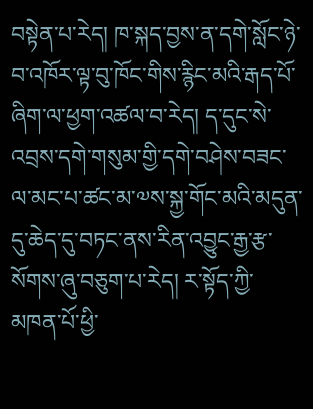བསྟེན་པ་རེད། ཁ་སྐད་བྱས་ན་དགེ་སློང་ཉེ་བ་འཁོར་ལྟ་བུ་ཁོང་གིས་རྙིང་མའི་རྒད་པོ་ཞིག་ལ་ཕྱག་འཚལ་བ་རེད། ད་དུང་སེ་འབྲས་དགེ་གསུམ་གྱི་དགེ་བཤེས་བཟང་ལ་མང་པ་ཚང་མ་༧ས་སྐྱ་གོང་མའི་མདུན་དུ་ཆེད་དུ་བཏང་ནས་རིན་འབྱུང་རྒྱ་རྩ་སོགས་ཞུ་བཅུག་པ་རེད། ར་སྟོད་ཀྱི་མཁན་པོ་ཕྱི་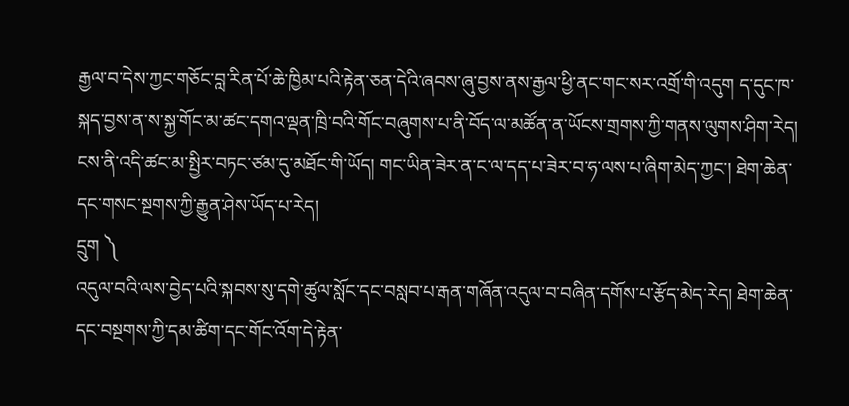རྒྱལ་བ་དེས་ཀྱང་གཅོང་བླ་རིན་པོ་ཆེ་ཁྱིམ་པའི་རྟེན་ཅན་དེའི་ཞབས་ཞུ་བྱས་ནས་རྒྱལ་ཕྱི་ནང་གང་སར་འགྲོ་གི་འདུག ད་དུང་ཁ་སྐད་བྱས་ན་ས་སྐྱ་གོང་མ་ཚང་དགའ་ལྡན་ཁྲི་བའི་གོང་བཞུགས་པ་ནི་བོད་ལ་མཚོན་ན་ཡོངས་གྲགས་ཀྱི་གནས་ལུགས་ཤིག་རེད། ངས་ནི་འདི་ཚང་མ་སྤྱིར་བཏང་ཙམ་དུ་མཐོང་གི་ཡོད། གང་ཡིན་ཟེར་ན་ང་ལ་དད་པ་ཟེར་བ་ཧ་ལས་པ་ཞིག་མེད་ཀྱང་། ཐེག་ཆེན་དང་གསང་སྔགས་ཀྱི་རྒྱུན་ཤེས་ཡོད་པ་རེད།
དྲུག ༽
འདུལ་བའི་ལས་བྱེད་པའི་སྐབས་སུ་དགེ་ཚུལ་སློང་དང་བསླབ་པ་རྒན་གཞོན་འདུལ་བ་བཞིན་དགོས་པ་རྩོད་མེད་རེད། ཐེག་ཆེན་དང་བསྔགས་ཀྱི་དམ་ཚིག་དང་གོང་འོག་དེ་རྟེན་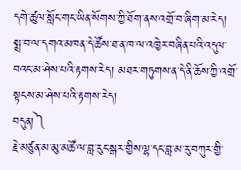དགེ་ཚུལ་སློང་གང་ཡིན་སོགས་ཀྱི་ཐོག་ནས་འགྲོ་བ་ཞིག་མ་རེད། སྨྲ་བ་ལ་དགའ་མཁན་དེ་ཚོས་ཐ་ན་ཁ་ལ་འཁྱེར་བཞིན་པའི་འདུལ་བའང་མ་ཤེས་པའི་རྟགས་རེད། མཐར་གཏུགས་ན་དེ་ནི་ཆོས་ཀྱི་འགྲོ་སྟངས་མ་ཤེས་པའི་རྟགས་རེད།
བདུན།༽
རྗེ་མཙུན་མ་མུ་མཚོ་ལ་བླ་རུང་སྒར་གྱིས་ལྷ་དང་བླ་མ་རུ་བཀུར་གྱི་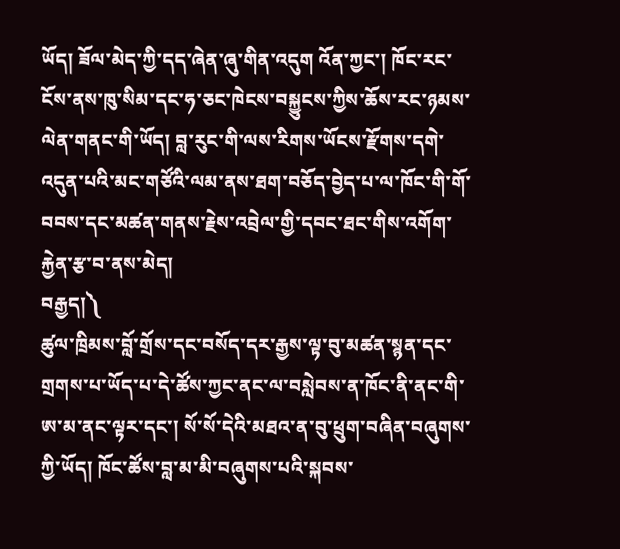ཡོད། ཟོལ་མེད་ཀྱི་དད་ཞེན་ཞུ་གིན་འདུག འོན་ཀྱང་། ཁོང་རང་ངོས་ནས་ཁུ་སིམ་དང་ཧ་ཅང་ཁེངས་བསྐྱུངས་ཀྱིས་ཆོས་རང་ཉམས་ལེན་གནང་གི་ཡོད། བླ་རུང་གི་ལས་རིགས་ཡོངས་རྫོགས་དགེ་འདུན་པའི་མང་གཙོའི་ལམ་ནས་ཐག་བཅོད་བྱེད་པ་ལ་ཁོང་གི་གོ་བབས་དང་མཚན་གནས་རྗེས་འབྲེལ་གྱི་དབང་ཐང་གིས་འགོག་རྐྱེན་རྩ་བ་ནས་མེད།
བརྒྱད།༽
ཚུལ་ཁྲིམས་བློ་གྲོས་དང་བསོད་དར་རྒྱས་ལྟ་བུ་མཚན་སྙན་དང་གྲགས་པ་ཡོད་པ་དེ་ཚོས་ཀྱང་ནང་ལ་བསླེབས་ན་ཁོང་ནི་ནང་གི་ཨ་མ་ནང་ལྟར་དང་། སོ་སོ་དེའི་མཐའ་ན་བུ་ཕྲུག་བཞིན་བཞུགས་ཀྱི་ཡོད། ཁོང་ཚོས་བླ་མ་མི་བཞུགས་པའི་སྐབས་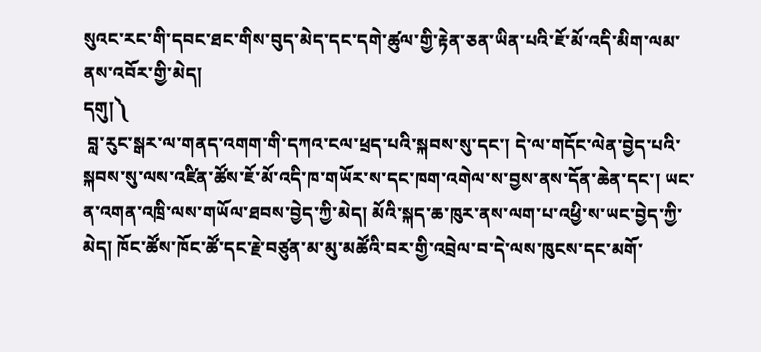སུའང་རང་གི་དབང་ཐང་གིས་བུད་མེད་དང་དགེ་ཚུལ་གྱི་རྟེན་ཅན་ཡིན་པའི་ཇོ་མོ་འདི་མིག་ལམ་ནས་འབོར་གྱི་མེད།
དགུ།༽
 བླ་རུང་སྒར་ལ་གནད་འགག་གི་དཀའ་ངལ་ཕྲད་པའི་སྐབས་སུ་དང་། དེ་ལ་གདོང་ལེན་བྱེད་པའི་སྐབས་སུ་ལས་འཛིན་ཚོས་ཇོ་མོ་འདི་ཁ་གཡོར་ས་དང་ཁག་འགེལ་ས་བྱས་ནས་དོན་ཆེན་དང་། ཡང་ན་འགན་འཁྲི་ལས་གཡོལ་ཐབས་བྱེད་ཀྱི་མེད། མོའི་སྐད་ཆ་ཁུར་ནས་ལག་པ་འཕྱི་ས་ཡང་བྱེད་ཀྱི་མེད། ཁོང་ཚོས་ཁོང་ཚོ་དང་རྗེ་བཙུན་མ་མུ་མཚོའི་བར་གྱི་འབྲེལ་བ་དེ་ལས་ཁུངས་དང་མགོ་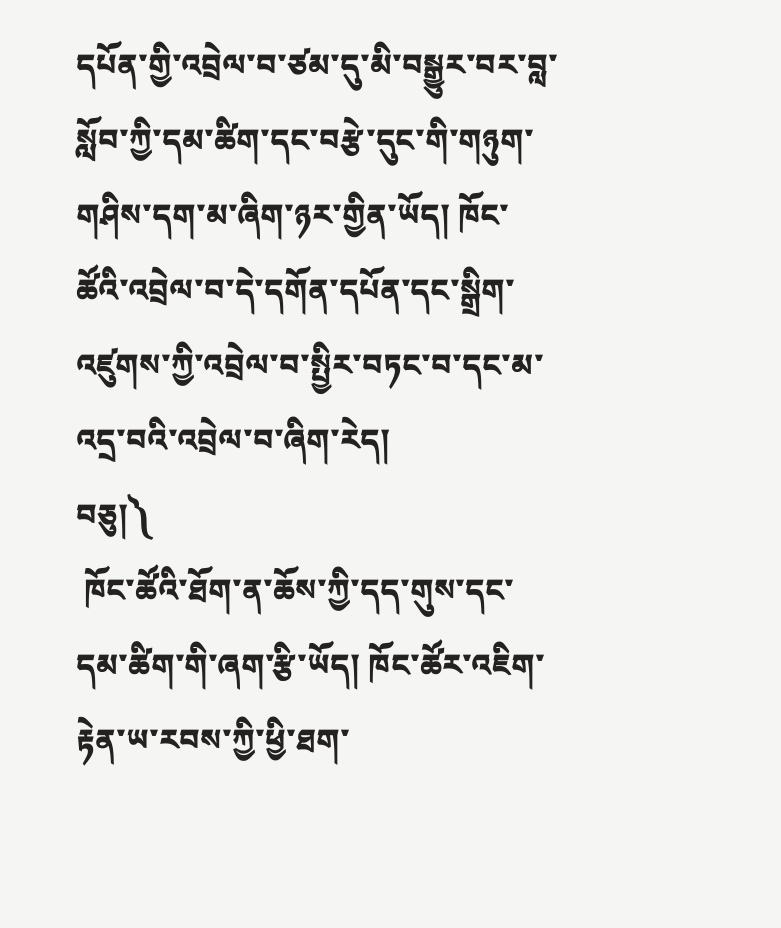དཔོན་གྱི་འབྲེལ་བ་ཙམ་དུ་མི་བསྒྱུར་བར་བླ་སློབ་ཀྱི་དམ་ཚིག་དང་བརྩེ་དུང་གི་གཉུག་གཤིས་དག་མ་ཞིག་ཉར་གྱིན་ཡོད། ཁོང་ཚོའི་འབྲེལ་བ་དེ་དགོན་དཔོན་དང་སྒྲིག་འཛུགས་ཀྱི་འབྲེལ་བ་སྤྱིར་བཏང་བ་དང་མ་འདྲ་བའི་འབྲེལ་བ་ཞིག་རེད།
བཅུ།༽
 ཁོང་ཚོའི་ཐོག་ན་ཆོས་ཀྱི་དད་གུས་དང་དམ་ཚིག་གི་ཞག་རྩི་ཡོད། ཁོང་ཚོར་འཇིག་རྟེན་ཡ་རབས་ཀྱི་ཕྱི་ཐག་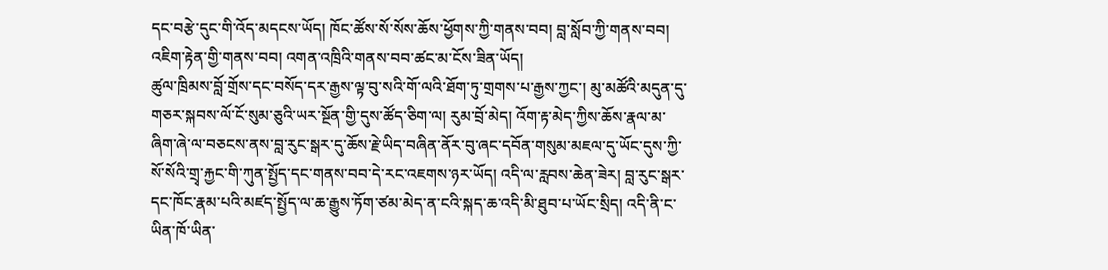དང་བརྩེ་དུང་གི་འོད་མདངས་ཡོད། ཁོང་ཚོས་སོ་སོས་ཆོས་ཕྱོགས་ཀྱི་གནས་བབ། བླ་སློབ་ཀྱི་གནས་བབ། འཇིག་རྟེན་གྱི་གནས་བབ། འགན་འཁྲིའི་གནས་བབ་ཚང་མ་ངོས་ཟིན་ཡོད།
ཚུལ་ཁྲིམས་བློ་གྲོས་དང་བསོད་དར་རྒྱས་ལྟ་བུ་སའི་གོ་ལའི་ཐོག་ཏུ་གྲགས་པ་རྒྱས་ཀྱང་། མུ་མཚོའི་མདུན་དུ་གཅར་སྐབས་ལོ་ངོ་སུམ་ཅུའི་ཡར་སྔོན་གྱི་དུས་ཚོད་ཅིག་ལ། རུམ་བྲོ་མེད། འོག་རྟ་མེད་ཀྱིས་ཆོས་རྣལ་མ་ཞིག་ཞེ་ལ་བཅངས་ནས་བླ་རུང་སྒར་དུ་ཆོས་རྗེ་ཡིད་བཞིན་ནོར་བུ་ཞང་དབོན་གསུམ་མཇལ་དུ་ཡོང་དུས་ཀྱི་སོ་སོའི་གྲྭ་རྐྱང་གི་ཀུན་སྤྱོད་དང་གནས་བབ་དེ་རང་འཇགས་ཉར་ཡོད། འདི་ལ་རླབས་ཆེན་ཟེར། བླ་རུང་སྒར་དང་ཁོང་རྣམ་པའི་མཛད་སྤྱོད་ལ་ཆ་རྒྱུས་ཏོག་ཙམ་མེད་ན་ངའི་སྐད་ཆ་འདི་མི་ཐུབ་པ་ཡོང་སྲིད། འདི་ནི་ང་ཡིན་ཁོ་ཡིན་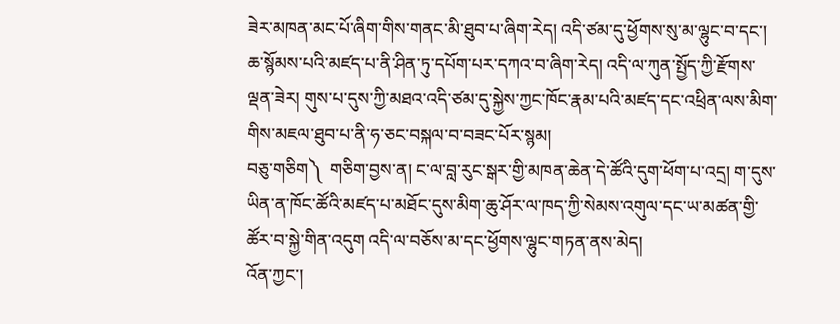ཟེར་མཁན་མང་པོ་ཞིག་གིས་གནང་མི་ཐུབ་པ་ཞིག་རེད། འདི་ཙམ་དུ་ཕྱོགས་སུ་མ་ལྷུང་བ་དང་། ཆ་སྙོམས་པའི་མཛད་པ་ནི་ཤིན་ཏུ་དཔོག་པར་དཀའ་བ་ཞིག་རེད། འདི་ལ་ཀུན་སྤྱོད་ཀྱི་རྫོགས་ལྡན་ཟེར། གུས་པ་དུས་ཀྱི་མཐའ་འདི་ཙམ་དུ་སྐྱེས་ཀྱང་ཁོང་རྣམ་པའི་མཛད་དང་འཕྲིན་ལས་མིག་གིས་མཇལ་ཐུབ་པ་ནི་ཧ་ཅང་བསྐལ་བ་བཟང་པོར་སྙམ།
བཅུ་གཅིག༽  གཅིག་བྱས་ན། ང་ལ་བླ་རུང་སྒར་གྱི་མཁན་ཆེན་དེ་ཚོའི་དུག་ཕོག་པ་འདྲ། ག་དུས་ཡིན་ན་ཁོང་ཚོའི་མཛད་པ་མཐོང་དུས་མིག་ཆུ་ཤོར་ལ་ཁད་ཀྱི་སེམས་འགུལ་དང་ཡ་མཚན་གྱི་ཚོར་བ་སྐྱེ་གིན་འདུག འདི་ལ་བཅོས་མ་དང་ཕྱོགས་ལྷུང་གཏན་ནས་མེད།
འོན་ཀྱང་།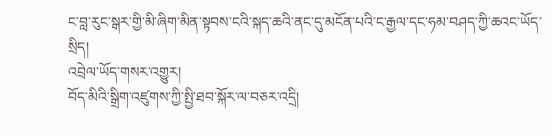ང་བླ་རུང་སྒར་གྱི་མི་ཞིག་མིན་སྟབས་ངའི་སྐད་ཆའི་ནང་དུ་མངོན་པའི་ང་རྒྱལ་དང་ཧམ་བཤད་ཀྱི་ཆའང་ཡོད་སྲིད།
འབྲེལ་ཡོད་གསར་འགྱུར།
བོད་མིའི་སྒྲིག་འཛུགས་ཀྱི་སྤྱི་ཐབ་སྐོར་ལ་བཅར་འདྲི།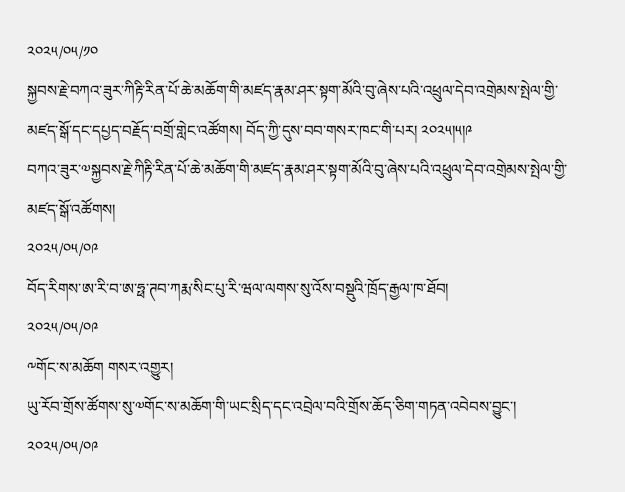༢༠༢༥/༠༥/༡༠
སྐྱབས་རྗེ་བཀའ་ཟུར་ཀིརྟི་རིན་པོ་ཆེ་མཆོག་གི་མཛད་རྣམ་ཤར་སྟག་མོའི་བུ་ཞེས་པའི་འཕྲུལ་དེབ་འགྲེམས་སྤེལ་གྱི་མཛད་སྒོ་དང་དཔྱད་བརྗོད་བགྲོ་གླེང་འཚོགས། བོད་ཀྱི་དུས་བབ་གསར་ཁང་གི་པར། ༢༠༢༥།༥།༩
བཀའ་ཟུར་༧སྐྱབས་རྗེ་ཀིརྟི་རིན་པོ་ཆེ་མཆོག་གི་མཛད་རྣམ་ཤར་སྟག་མོའི་བུ་ཞེས་པའི་འཕྲུལ་དེབ་འགྲེམས་སྤེལ་གྱི་མཛད་སྒོ་འཚོགས།
༢༠༢༥/༠༥/༠༩
བོད་རིགས་ཨ་རི་བ་ཨ་ཧྥ་ཊབ་ཀརྨ་སིང་པུ་རི་ཝལ་ལགས་སུ་འོས་བསྡུའི་ཁྲོད་རྒྱལ་ཁ་ཐོབ།
༢༠༢༥/༠༥/༠༩
༸གོང་ས་མཆོག གསར་འགྱུར།
ཡུ་རོབ་གྲོས་ཚོགས་སུ་༧གོང་ས་མཆོག་གི་ཡང་སྲིད་དང་འབྲེལ་བའི་གྲོས་ཆོད་ཅིག་གཏན་འབེབས་བྱུང་།
༢༠༢༥/༠༥/༠༩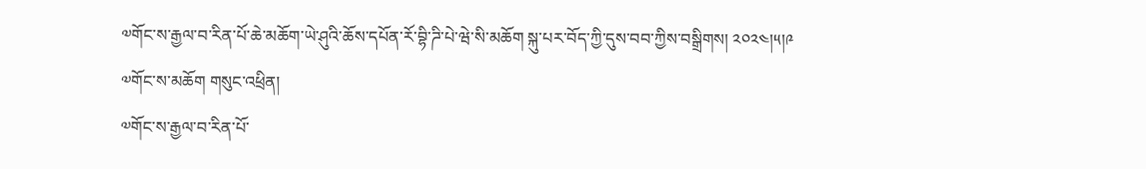༧གོང་ས་རྒྱལ་བ་རིན་པོ་ཆེ་མཆོག་ཡེ་ཤུའི་ཆོས་དཔོན་རོ་བྷི་ཌི་པེ་ཝེ་སི་མཆོག སྐུ་པར་བོད་ཀྱི་དུས་བབ་ཀྱིས་བསྒྲིགས། ༢༠༢༤།༥།༩
༧གོང་ས་མཆོག གསུང་འཕྲིན།
༧གོང་ས་རྒྱལ་བ་རིན་པོ་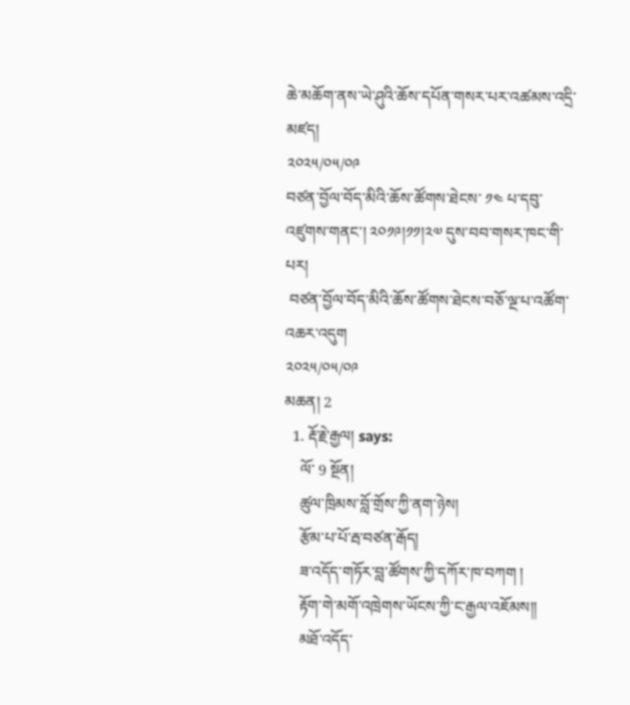ཆེ་མཆོག་ནས་ཡེ་ཤུའི་ཆོས་དཔོན་གསར་པར་འཚམས་འདྲི་མཛད།
༢༠༢༥/༠༥/༠༩
བཙན་བྱོལ་བོད་མིའི་ཆོས་ཚོགས་ཐེངས་ ༡༤ པ་དབུ་འཛུགས་གནང་། ༢༠༡༩།༡༡།༢༧ དུས་བབ་གསར་ཁང་གི་པར།
 བཙན་བྱོལ་བོད་མིའི་ཆོས་ཚོགས་ཐེངས་བཅོ་ལྔ་པ་འཚོག་འཆར་འདུག
༢༠༢༥/༠༥/༠༩
མཆན། 2
  1. རྡོ་རྗེ་རྒྱལ། says:
    ལོ་ 9 སྔོན།
    ཚུལ་ཁྲིམས་བློ་གྲོས་ཀྱི་ནག་ཉེས།
    རྩོམ་པ་པོ་རྦ་བཙན་རྒོད།
    ཟ་འདོད་གཏོར་བླ་ཚོགས་ཀྱི་དཀོར་ཁ་བཀག །
    རྟོག་གེ་མགོ་འཁྲེགས་ཡོངས་ཀྱི་ང་རྒྱལ་འཇོམས།།
    མཐོ་འདོད་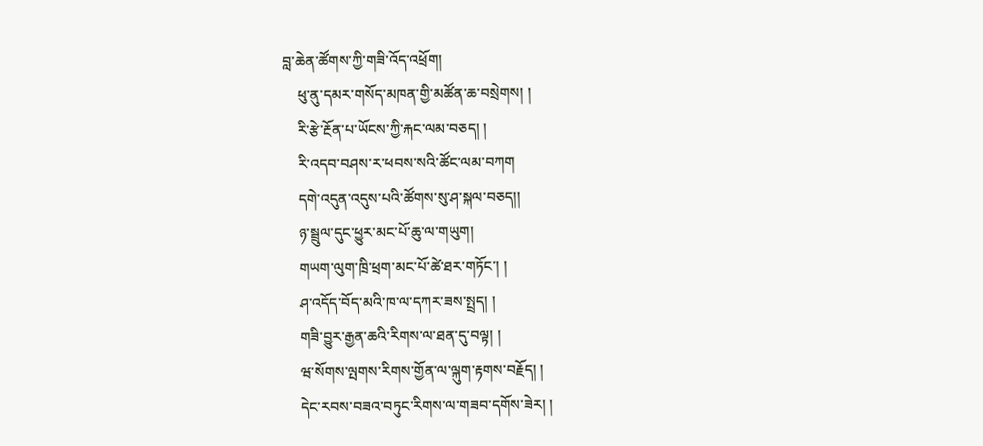བླ་ཆེན་ཚོགས་ཀྱི་གཟི་འོད་འཕྲོག།
    ཕུ་ནུ་དམར་གསོད་མཁན་གྱི་མཚོན་ཆ་བསྲེགས། །
    རི་རྩེ་རྔོན་པ་ཡོངས་ཀྱི་རྐང་ལམ་བཅད། །
    རི་འདབ་བཤས་ར་ཕབས་སའི་ཚོང་ལམ་བཀག
    དགེ་འདུན་འདུས་པའི་ཚོགས་སུ་ཤ་སྐལ་བཅད།།
    ཉ་སྦྲུལ་དུང་ཕྱུར་མང་པོ་ཆུ་ལ་གཡུག།
    གཡག་ལུག་ཁྲི་ཕྲག་མང་པོ་ཚེ་ཐར་གཏོང་། །
    ཤ་འདོད་བོད་མའི་ཁ་ལ་དཀར་ཟས་སྤྲད། །
    གཟི་བྱུར་རྒྱན་ཆའི་རིགས་ལ་ཐན་དུ་བལྟ། །
    ཝ་སོགས་ལྤགས་རིགས་གྱོན་ལ་ལྐུག་རྟགས་བརྗོད། །
    དེང་རབས་བཟའ་བཏུང་རིགས་ལ་གཟབ་དགོས་ཟེར། །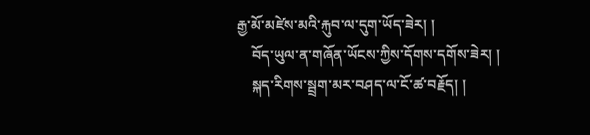རྒྱ་མོ་མཛེས་མའི་རྐུབ་ལ་དུག་ཡོད་ཟེར། །
    བོད་ཡུལ་ན་གཞོན་ཡོངས་ཀྱིས་དོགས་དགོས་ཟེར། །
    སྐད་རིགས་སྦྲག་མར་བཤད་ལ་ངོ་ཚ་བརྗོད། །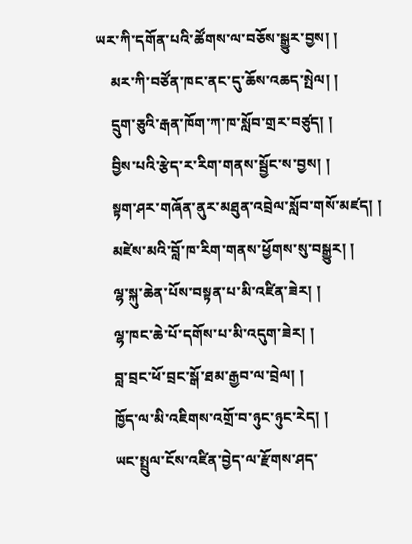ཡར་ཀི་དགོན་པའི་ཚོགས་ལ་བཅོས་སྒྱུར་བྱས། །
    མར་ཀི་བཙོན་ཁང་ནང་དུ་ཆོས་འཆད་སྤེལ། །
    དྲུག་ཅུའི་རྒན་ཁོག་ཀ་ཁ་སློབ་གྲར་བཙུད། །
    བྱིས་པའི་རྩེད་ར་རིག་གནས་སྦྱོང་ས་བྱས། །
    སྟག་ཤར་གཞོན་ནུར་མཐུན་འབྲེལ་སློབ་གསོ་མཛད། །
    མཛེས་མའི་བློ་ཁ་རིག་གནས་ཕྱོགས་སུ་བསྒྱུར། །
    ལྷ་སྐུ་ཆེན་པོས་བསྟན་པ་མི་འཛིན་ཟེར། །
    ལྷ་ཁང་ཆེ་པོ་དགོས་པ་མི་འདུག་ཟེར། །
    བླ་བྲང་ཕོ་བྲང་སྒོ་ཐམ་རྒྱབ་ལ་བྲེལ། །
    ཁྱོད་ལ་མི་འཇིགས་འགྲོ་བ་ཉུང་ཉུང་རེད། །
    ཡང་སྤྲུལ་ངོས་འཛིན་བྱེད་ལ་རྫོགས་ཤད་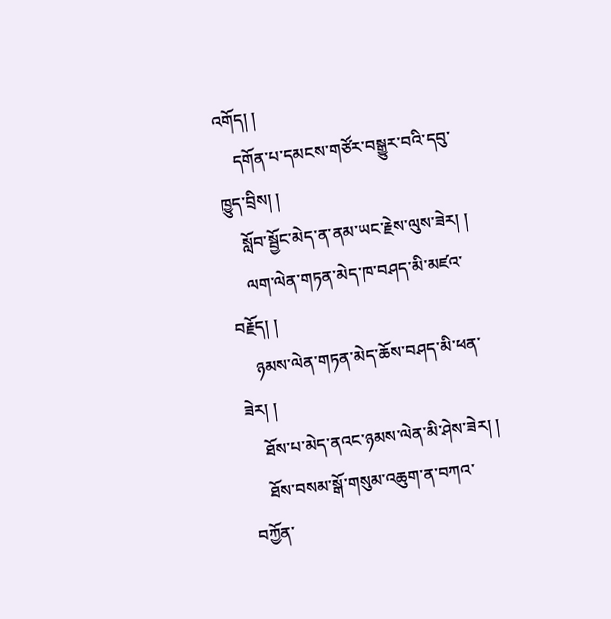འགོད། །
    དགོན་པ་དམངས་གཙོར་བསྒྱུར་བའི་དབུ་ཁྱུད་བྲིས། །
    སློབ་སྦྱོང་མེད་ན་ནམ་ཡང་རྗེས་ལུས་ཟེར། །
    ལག་ལེན་གཏན་མེད་ཁ་བཤད་མི་མཛའ་བརྗོད། །
    ཉམས་ལེན་གཏན་མེད་ཆོས་བཤད་མི་ཕན་ཟེར། །
    ཐོས་པ་མེད་ནའང་ཉམས་ལེན་མི་ཤེས་ཟེར། །
    ཐོས་བསམ་སྒོ་གསུམ་འཆུག་ན་བཀའ་བཀྱོན་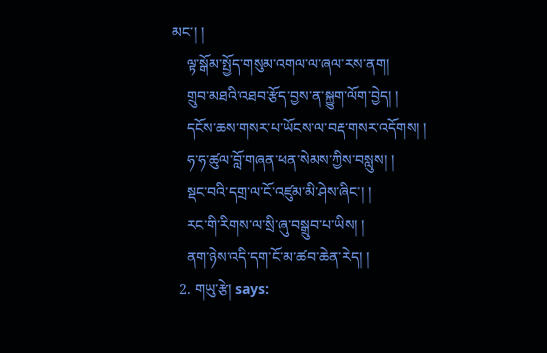མང་། །
    ལྟ་སྒོམ་སྤྱོད་གསུམ་འགལ་ལ་ཞལ་རས་ནག།
    གྲུབ་མཐའི་འཐབ་རྩོད་བྱས་ན་སྐྱུག་ལོག་བྱེད། །
    དངོས་ཆས་གསར་པ་ཡོངས་ལ་བརྡ་གསར་འདོགས། །
    ཧ་ཧ་ཚུལ་བློ་གཞན་ཕན་སེམས་ཀྱིས་བསླུས། །
    སྡང་བའི་དགྲ་ལ་ངོ་འཛུམ་མི་ཤེས་ཞིང་། །
    རང་གི་རིགས་ལ་སྲི་ཞུ་བསྒྲུབ་པ་ཡིས། །
    ནག་ཉེས་འདི་དག་ངོ་མ་ཚབ་ཆེན་རེད། །
  2. གཡུ་རྩེ། says: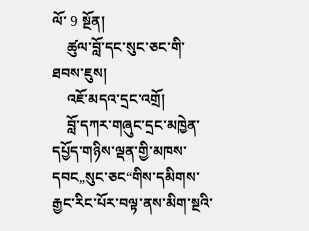ལོ་ 9 སྔོན།
    ཚུལ་བློ་དང་སུང་ཅང་གི་ཐབས་ཇུས།
    འཇོ་མདའ་དྲང་འགྲོ།
    བློ་དཀར་གཞུང་དྲང་མཁྱེན་དཔྱོད་གཉིས་ལྡན་གྱི་མཁས་དབང„སུང་ཅང“གིས་དམིགས་རྒྱང་རིང་པོར་བལྟ་ནས་མིག་སྔའི་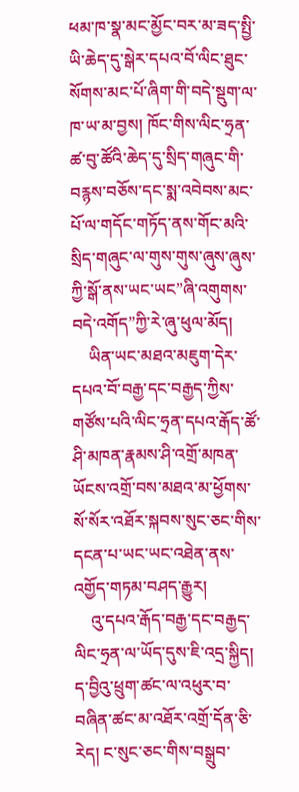ཕམ་ཁ་སྣ་མང་མྱོང་བར་མ་ཟད་སྤྱི་ཡི་ཆེད་དུ་སྒེར་དཔའ་བོ་ལིང་ཐུང་སོགས་མང་པོ་ཞིག་གི་བདེ་སྡུག་ལ་ཁ་ཡ་མ་བྱས། ཁོང་གིས་ལིང་ཧྲན་ཚ་བུ་ཚོའི་ཆེད་དུ་སྲིད་གཞུང་གི་བརྙས་བཅོས་དང་སྨ་འབེབས་མང་པོ་ལ་གདོང་གཏོད་ནས་གོང་མའི་སྲིད་གཞུང་ལ་གུས་གུས་ཞུས་ཞུས་ཀྱི་སྒོ་ནས་ཡང་ཡང”ཞི་འགུགས་བདེ་འགོད”ཀྱི་རེ་ཞུ་ཕུལ་མོད།
    ཡིན་ཡང་མཐའ་མཇུག་དེར་དཔའ་བོ་བརྒྱ་དང་བརྒྱད་ཀྱིས་གཙོས་པའི་ལིང་ཧྲན་དཔའ་རྒོད་ཚོ་ཤི་མཁན་རྣམས་ཤི་འགྲོ་མཁན་ཡོངས་འགྲོ་བས་མཐའ་མ་ཕྱོགས་སོ་སོར་འཐོར་སྐབས་སུང་ཅང་གིས་དངན་པ་ཡང་ཡང་འཐེན་ནས་འགྱོད་གཏམ་བཤད་རྒྱུར།
    འུ་དཔའ་རྒོད་བརྒྱ་དང་བརྒྱད་ལིང་ཧྲན་ལ་ཡོད་དུས་ཇི་འདྲ་སྐྱིད། ད་བྱིའུ་ཕྲུག་ཚང་ལ་འཕུར་བ་བཞིན་ཚང་མ་འཐོར་འགྲོ་དོན་ཅི་རེད། ང་སུང་ཅང་གིས་བསྒྲུབ་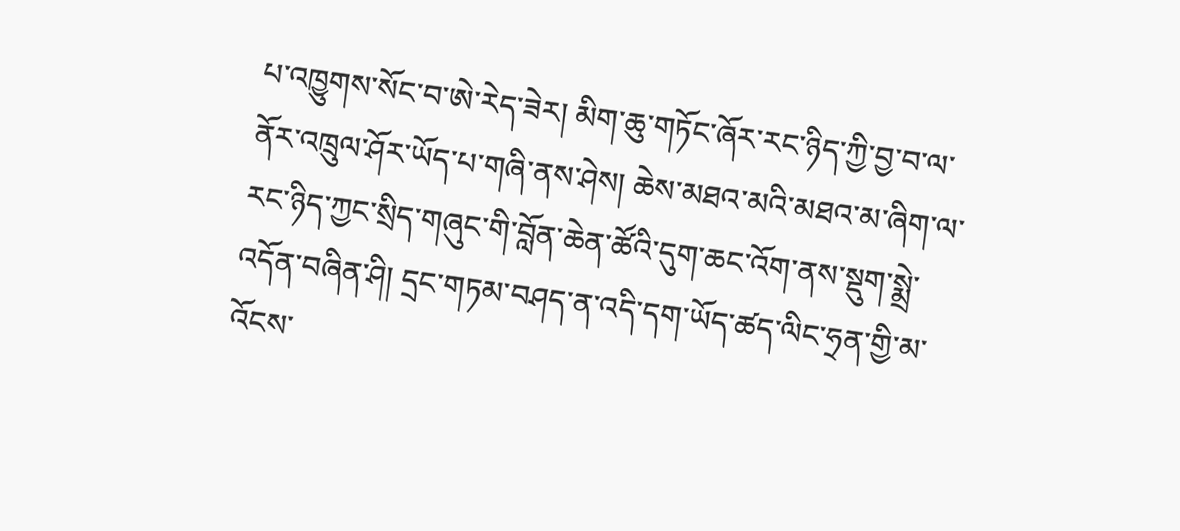པ་འཁྱུགས་སོང་བ་ཨེ་རེད་ཟེར། མིག་ཆུ་གཏོང་ཞོར་རང་ཉིད་ཀྱི་བྱ་བ་ལ་ནོར་འཁྲུལ་ཤོར་ཡོད་པ་གཞི་ནས་ཤེས། ཆེས་མཐའ་མའི་མཐའ་མ་ཞིག་ལ་རང་ཉིད་ཀྱང་སྲིད་གཞུང་གི་བློན་ཆེན་ཚོའི་དུག་ཆང་འོག་ནས་སྡུག་སྨྲེ་འདོན་བཞིན་ཤི། དྲང་གཏམ་བཤད་ན་འདི་དག་ཡོད་ཚད་ལིང་ཧྲན་གྱི་མ་འོངས་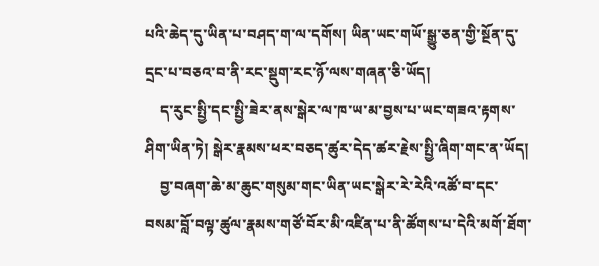པའི་ཆེད་དུ་ཡིན་པ་བཤད་ག་ལ་དགོས། ཡིན་ཡང་གཡོ་སྒྱུ་ཅན་གྱི་སྔོན་དུ་དྲང་པ་བཅའ་བ་ནི་རང་སྡུག་རང་ཉོ་ལས་གཞན་ཅི་ཡོད།
    ད་རུང་སྤྱི་དང་སྤྱི་ཟེར་ནས་སྒེར་ལ་ཁ་ཡ་མ་བྱས་པ་ཡང་གཟའ་རྟགས་ཤིག་ཡིན་ཏེ། སྒེར་རྣམས་ཕར་བཅད་ཚུར་དེད་ཚར་རྗེས་སྤྱི་ཞིག་གང་ན་ཡོད།
    བྱ་བཞག་ཆེ་མ་ཆུང་གསུམ་གང་ཡིན་ཡང་སྒེར་རེ་རེའི་འཚོ་བ་དང་བསམ་བློ་བལྟ་ཚུལ་རྣམས་གཙོ་བོར་མི་འཛིན་པ་ནི་ཚོགས་པ་དེའི་མགོ་ཐོག་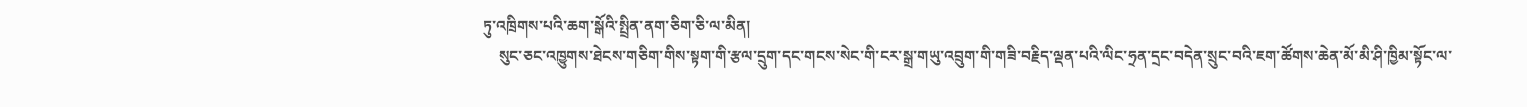ཏུ་འཁྲིགས་པའི་ཆག་སྒོའི་སྤྲིན་ནག་ཅིག་ཅི་ལ་མིན།
    སུང་ཅང་འཁྱུགས་ཐེངས་གཅིག་གིས་སྟག་གི་རྩལ་དྲུག་དང་གངས་སེང་གི་ངར་སྒྲ་གཡུ་འབྲུག་གི་གཟི་བརྗིད་ལྡན་པའི་ལིང་ཧྲན་དྲང་བདེན་སྲུང་བའི་ཇག་ཚོགས་ཆེན་མོ་མི་ཤི་ཁྱིམ་སྟོང་ལ་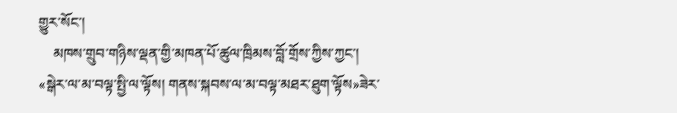གྱུར་སོང་།
    མཁས་གྲུབ་གཉིས་ལྡན་གྱི་མཁན་པོ་ཚུལ་ཁྲིམས་བློ་གྲོས་ཀྱིས་ཀྱང་། «སྒེར་ལ་མ་བལྟ་སྤྱི་ལ་ལྟོས། གནས་སྐབས་ལ་མ་བལྟ་མཐར་ཐུག་ལྟོས»ཟེར་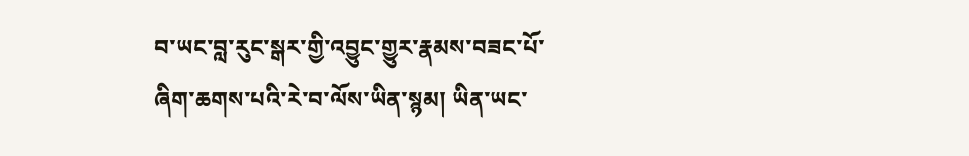བ་ཡང་བླ་རུང་སྒར་གྱི་འབྱུང་གྱུར་རྣམས་བཟང་པོ་ཞིག་ཆགས་པའི་རེ་བ་ལོས་ཡིན་སྙམ། ཡིན་ཡང་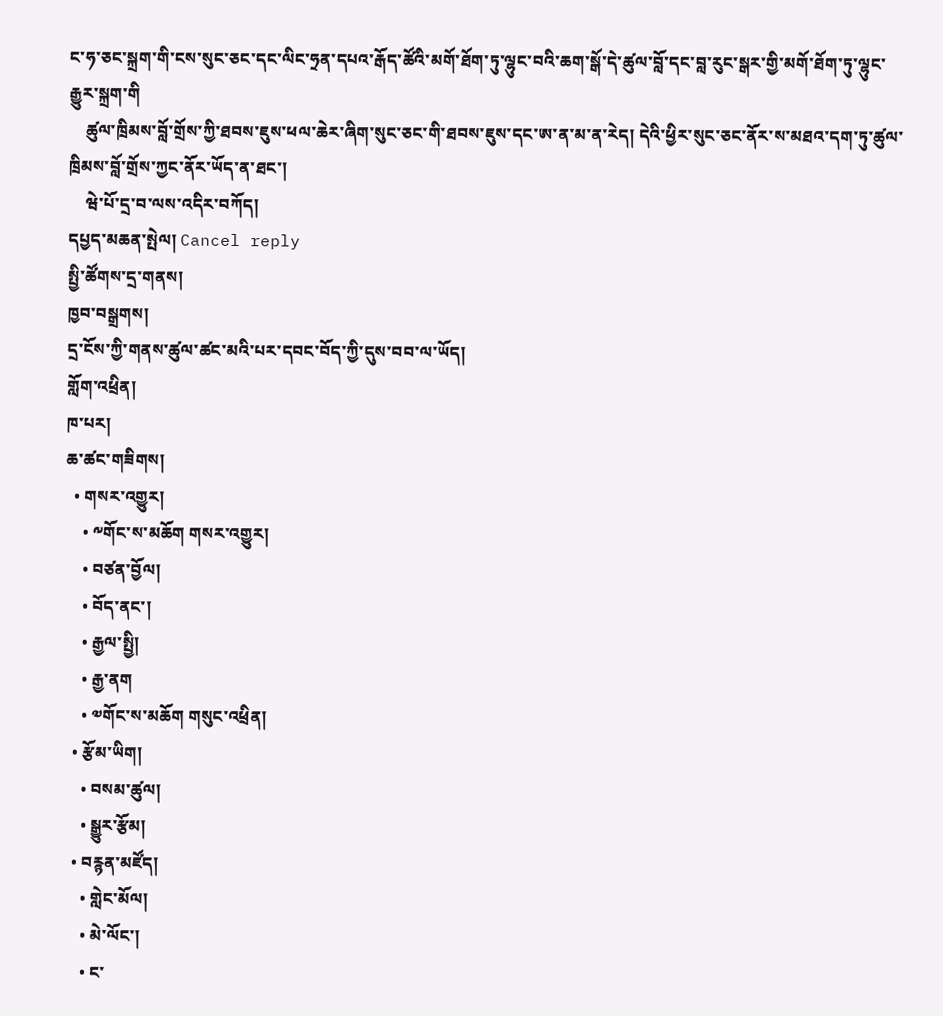ང་ཧ་ཅང་སྐྲག་གི་ངས་སུང་ཅང་དང་ལིང་ཧྲན་དཔའ་རྒོད་ཚོའི་མགོ་ཐོག་ཏུ་ལྷུང་བའི་ཆག་སྒོ་དེ་ཚུལ་བློ་དང་བླ་རུང་སྒར་གྱི་མགོ་ཐོག་ཏུ་ལྷུང་རྒྱུར་སྐྲག་གི
    ཚུལ་ཁྲིམས་བློ་གྲོས་ཀྱི་ཐབས་ཇུས་ཕལ་ཆེར་ཞིག་སུང་ཅང་གི་ཐབས་ཇུས་དང་ཨ་ན་མ་ན་རེད། དེའི་ཕྱིར་སུང་ཅང་ནོར་ས་མཐའ་དག་ཏུ་ཚུལ་ཁྲིམས་བློ་གྲོས་ཀྱང་ནོར་ཡོད་ན་ཐང་།
    ཝེ་པོ་དྲ་བ་ལས་འདིར་བཀོད།
དཔྱད་མཆན་སྤེལ། Cancel reply
སྤྱི་ཚོགས་དྲ་གནས།
ཁྱབ་བསྒྲགས།
དྲ་ངོས་ཀྱི་གནས་ཚུལ་ཚང་མའི་པར་དབང་བོད་ཀྱི་དུས་བབ་ལ་ཡོད།
གློག་འཕྲིན།
ཁ་པར།
ཆ་ཚང་གཟིགས།
  • གསར་འགྱུར།
    • ༸གོང་ས་མཆོག གསར་འགྱུར།
    • བཙན་བྱོལ།
    • བོད་ནང་།
    • རྒྱལ་སྤྱི།
    • རྒྱ་ནག
    • ༧གོང་ས་མཆོག གསུང་འཕྲིན།
  • རྩོམ་ཡིག།
    • བསམ་ཚུལ།
    • སྒྱུར་རྩོམ།
  • བརྙན་མཛོད།
    • གླེང་མོལ།
    • མེ་ལོང་།
    • ང་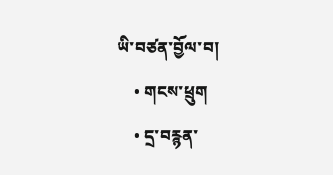ཡི་བཙན་བྱོལ་བ།
    • གངས་ཕྲུག
    • དྲ་བརྙན་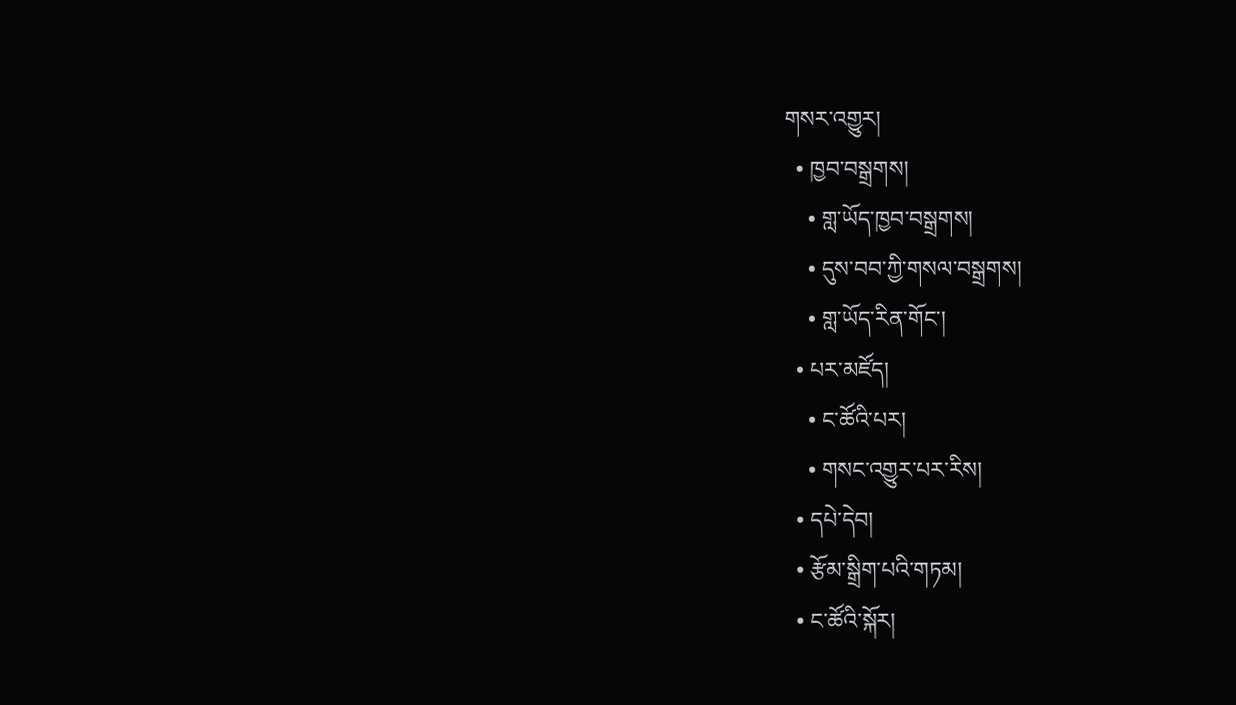གསར་འགྱུར།
  • ཁྱབ་བསྒྲགས།
    • གླ་ཡོད་ཁྱབ་བསྒྲགས།
    • དུས་བབ་ཀྱི་གསལ་བསྒྲགས།
    • གླ་ཡོད་རིན་གོང་།
  • པར་མཛོད།
    • ང་ཚོའི་པར།
    • གསང་འགྱུར་པར་རིས།
  • དཔེ་དེབ།
  • རྩོམ་སྒྲིག་པའི་གཏམ།
  • ང་ཚོའི་སྐོར།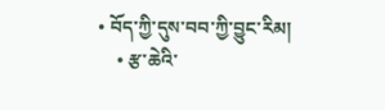• བོད་ཀྱི་དུས་བབ་ཀྱི་བྱུང་རིམ།
    • རྩ་ཆེའི་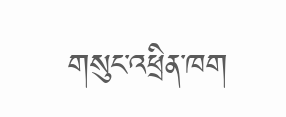གསུང་འཕྲིན་ཁག